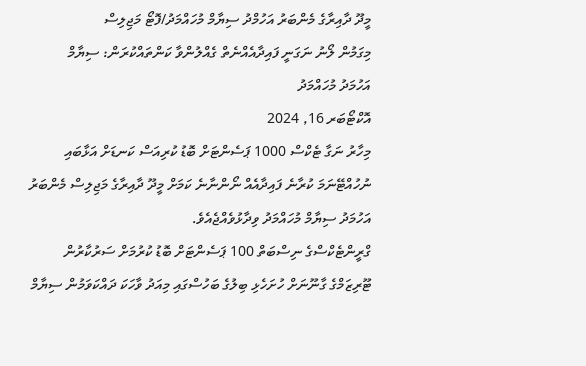މީދޫ ދާއިރާގެ މެންބަރު އަހުމްދު ސިޔާމް މުހައްމަދު/ފޮޓޯ މަޖިލިސް
މިގަމުން ލޯނު ނަގަނީ ފައިދާއެއްނެތް ގެއްލުންވާ ކަންތައްކުރަން: ސިޔާމް
އަހުމަދު މުހައްމަދު
އޮކްޓޯބަރ 16, 2024
މިހާރު ނަގާ ޓެކްސް 1000 ޕަސެންޓަށް ބޮޑު ކުރިއަސް ކަނޑަށް އަޅާބައި ނުހުއްޓޭނަމަ ކުރާނެ ފައިދާއެއް ނޯންނާނެ ކަމަށް މީދޫ ދާއިރާގެ މަޖިލިސް މެންބަރު އަހުމަދު ސިޔާމް މުހައްމަދު ވިދާޅުވެއްޖެއެވެ.
ގްރީންޓެކްސްގެ ނިސްބަތް 100 ޕަސެންޓަށް ބޮޑު ކުރުމަށް ސަރުކާރުން ޓޫރިޒަމްގެ ގާނޫނަށް ހުށަހެޅި ބިލުގެ ބަހުސްގައި މިއަދު ވާހަކަ ދައްކަވަމުން ސިޔާމް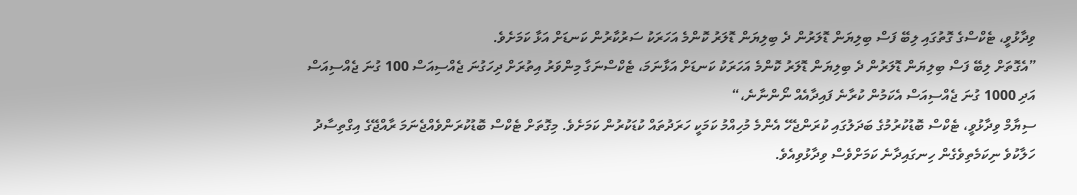ވިދާޅުވީ، ޓެކްސްގެ ގޮތުގައި ލިބޭ ފަސް ބިލިޔަން ޑޮލަރުން ދެ ބިލިޔަން ޑޮލަރު ކޮންމެ އަހަރަކު ސަރުކާރުން ކަނޑަށް އަޅާ ކަމަށެވެ.
”އެގޮތަށް ލިބޭ ފަސް ބިލިޔަން ޑޮލަރުން ދެ ބިލިޔަން ޑޮލަރު ކޮންމެ އަހަރަކު ކަނޑަށް އަޅާނަމަ، ޓެކްސްނަގާ މިންވަރު އިތުރަށް ދިހަގުނަ ޖެއްސިއަސް 100 ގުނަ ޖެއްސިއަސް އަދި 1000 ގުނަ ޖެއްސިއަސް އެކަމުން ކުރާނެ ފައިދާއެއް ނޯންނާނެ،“
ސިޔާމް ވިދާޅުވީ، ޓެކްސް ބޮޑުކުރުމުގެ ބަދަލުގައި ކުރަންޖެހޭ އެންމެ މުހިއްމު ކަމަކީ ހަރަދުތައް ކުޑަކުރުން ކަމަށެވެ. މިގޮތަށް ޓެކްސް ބޮޑުކުރަންވެއްޖެނަމަ ރާއްޖޭގެ އިގްތިސާދު ހަލާކުވެ ނިކަމެތިވެގެން ހިނގައިދާނެ ކަމަށްވެސް ވިދާޅުވިއެވެ.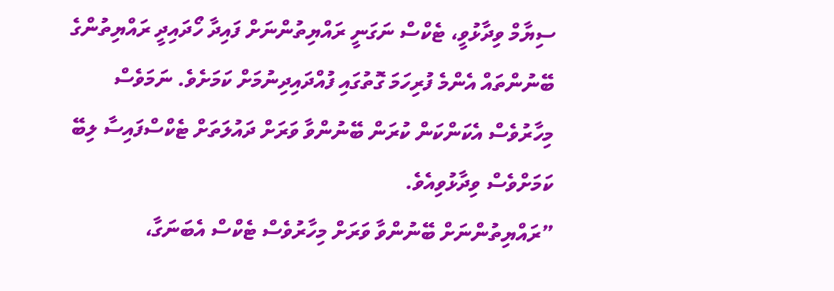ސިޔާމް ވިދާޅުވީ، ޓެކްސް ނަގަނީ ރައްޔިތުންނަށް ފައިދާ ހޯދައިދީ ރައްޔިތުންގެ ބޭނުންތައް އެންމެ ފުރިހަމަ ގޮތުގައި ފުއްދައިދިނުމަށް ކަމަށެވެ. ނަމަވެސް މިހާރުވެސް އެކަންކަން ކުރަން ބޭނުންވާ ވަރަށް ދައުލަތަށް ޓެކްސްފައިސާ ލިބޭ ކަމަށްވެސް ވިދާޅުވިއެވެ.
”ރައްޔިތުންނަށް ބޭނުންވާ ވަރަށް މިހާރުވެސް ޓެކްސް އެބަނަގާ،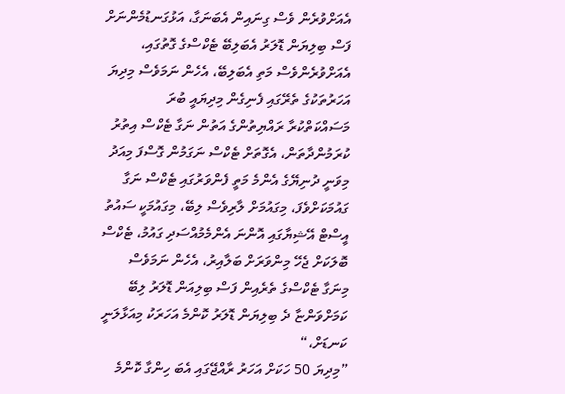އެއަށްވުރެން ވެސް ގިނައިން އެބަނަގާ، އަޅުގަނޑުމެންނަށް ފަސް ބިލިޔަން ޑޮލަރު އެބަލިބޭ ޓެކްސްގެ ގޮތުގައި، އެއަށްވުރެންވެސް މަތި އެބަލިބޭ، އެހެން ނަމަވެސް މިދިޔަ އަހަރުތަކުގެ ތެރޭގައި ފެނިގެން މިދިޔައީ ބުރަ މަސައްކަތްކުރާ ރައްޔިތުންގެ އަތުން ނަގާ ޓެކްސް އިތުރު ކުރަމުންދާތަން، އެގޮތަށް ޓެކްސް ނަގަމުން ގޮސްފަ މިއަދު މިވަނީ ދުނިޔޭގެ އެންމެ މަތީ ފެންވަރުގައި ޓެކްސް ނަގާ ގައުމަކަށްވެފަ، މިގައުމަށް ލާރިވެސް ލިބޭ، މިގައުމަކީ ސައުތު އީސްޓް އޭޝިޔާގައި އޮންނަ އެންމެމުއްސަދި ގައުމު، ޓެކްސް ބޮލަކަށް ޖެހޭ މިންވަރަށް ބަލާއިރު، އެހެން ނަމަވެސް މިނަގާ ޓެކްސްގެ ތެރެއިން ފަސް ބިލިއަން ޑޮލަރު ލިބޭ ކަމަށްވަންޏާ ދެ ބިލިޔަން ޑޮލަރު ކޮންމެ އަހަރަކު މިއަޅާލަނީ ކަނޑަށް،“
”މިދިޔަ 50 ހަކަށް އަހަރު ރާއްޖޭގައި އެބަ ހިންގާ ކޮންމެ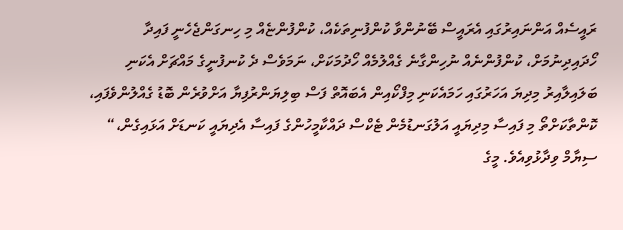ރައީސެއް އަންނައިރުގައި އެރައީސް ބޭނުންވާ ކުންފުނިތަކެއް، ކުންފުންޏެއް މި ހިނގަންޖެހެނީ ފައިދާ ހޯދައިދިނުމަށް، ކުންފުންނެއް ނުހިންގާނެ ގެއްލުމެއް ހޯދުމަކަށް، ނަމަވެސް ދެ ކުނފުނީގެ މައްޗަށް އެކަނި ބަލައިލާއިރު މިދިޔަ އަހަރުގައި ހަމައެކަނި މިފްކޯއިން އެބައޮތް ފަސް ބިލިޔަންރުފިޔާ އަށްވުރެން ބޮޑު ގެއްލުންވެފައި، ކޮންތާކަށްތޯ މި ފައިސާ މިދިޔައީ އަލުގަނޑުމެން ޓެކްސް ދައްކާމީހުންގެ ފައިސާ އެދިޔައީ ކަނޑަށް އަޅައިގެން،“ ސިޔާމް ވިދާޅުވިއެވެ. މީގެ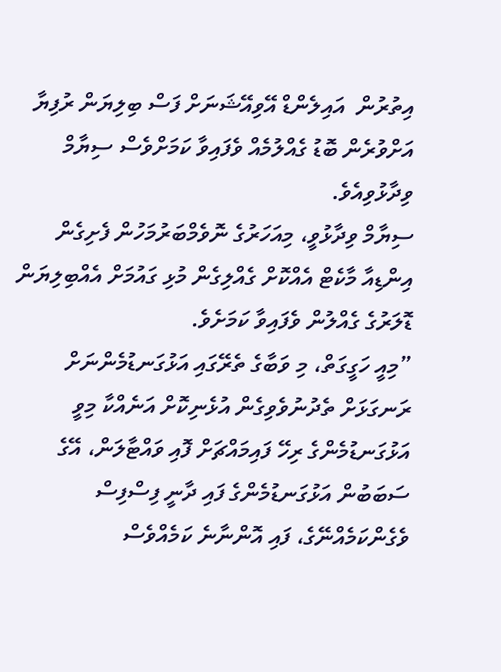އިތުރުން  އައިލެންޑް އޭވިއޭޝަނަށް ފަސް ބިލިޔަން ރުފިޔާ އަށްވުރެން ބޮޑު ގެއްލުމެއް ވެފައިވާ ކަމަށްވެސް ސިޔާމް ވިދާޅުވިއެވެ.
ސިޔާމް ވިދާޅުވީ، މިއަހަރުގެ ނޮވެމްބަރުމަހުން ފެށިގެން އިންޑިއާ މާކެޓް އެއްކޮށް ގެއްލިގެން މުޅި ގައުމަށް އެއްބިލިޔަން ޑޮލަރުގެ ގެއްލުން ވެފައިވާ ކަމަށެވެ.
”މިއީ ހަގީގަތް، މި ވަބާގެ ތެރޭގައި އަޅުގަނޑުމެންނަށް ރަނގަޅަށް ތެދުނުވެވިގެން އުޅެނިކޮށް އަނެއްކާ މިވީ އަޅުގަނޑުމެންގެ ރިހޭ ފައިމައްޗަށް ފޮއި ވައްޓާލަން، އޭގެ ސަބަބުން އަޅުގަނޑުމެންގެ ފައި ދާނީ ފިސްފިސް ވެގެންކަމެއްނޭގެ، ފައި އޮންނާނެ ކަމެއްވެސް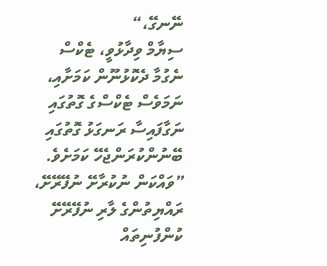ނޭނގޭ،“
ސިޔާމް ވިދާޅުވީ، ޓެކްސް ނެގުމާ ދެކޮޅުނޫން ކަމަށާއި، ނަމަވެސް ޓެކްސްގެ ގޮތުގައި ނަގާފައިސާ ރަނގަޅު ގޮތުގައި ބޭނުންކުރަންޖެހޭ ކަމަށެވެ.
”ވައްކަން ނުކުރާށޭ ނުފޭރޭށޭ، ރައްޔިތުންގެ ލާރި ނުފޭރޭށޭ ކުންފުނިތައް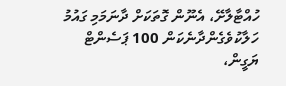ހުއްޓާލާށޭ، އެނޫން ގޮތަކަށް ދާނަމަމި ގައުމު ހަލާކުވެގެންދާނެކަން 100 ޕަސެންޓް ޔަގީން،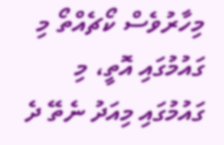މިހާރުވެސް ކޯޗެއްތޯ މި ގައުމުގައި އޮތީ، މި ގައުމުގައި މިއަދު ނެތޭ ދެ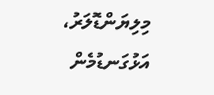މިލިޔަންޑޮލަރު، އަޅުގަނޑުމެން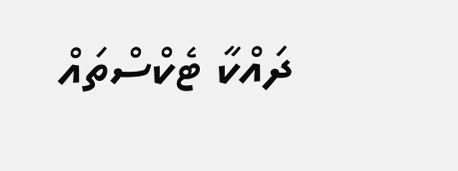ދައްކާ ޓެކްސްތައް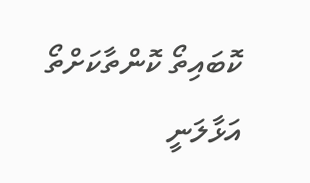ކޮބައިތޯ ކޮންތާކަށްތޯ އަޅާލަނީ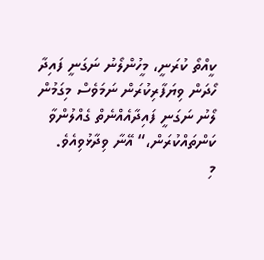ކީއްތޯ ކުރަނީ، މީހުންލޯނު ނަގަނީ ފައިދާ ހޯދަން ވިޔަފާރިކުރަން ނަމަވެސް މިގަމުން ލޯނު ނަގަނީ ފައިދާއެއްނެތް ގެއްލުންވާ ކަންތައްކުރަން،“ އޭނާ ވިދާޅުވިއެވެ.
މި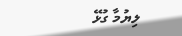ލިޔުމާ ގުޅޭ